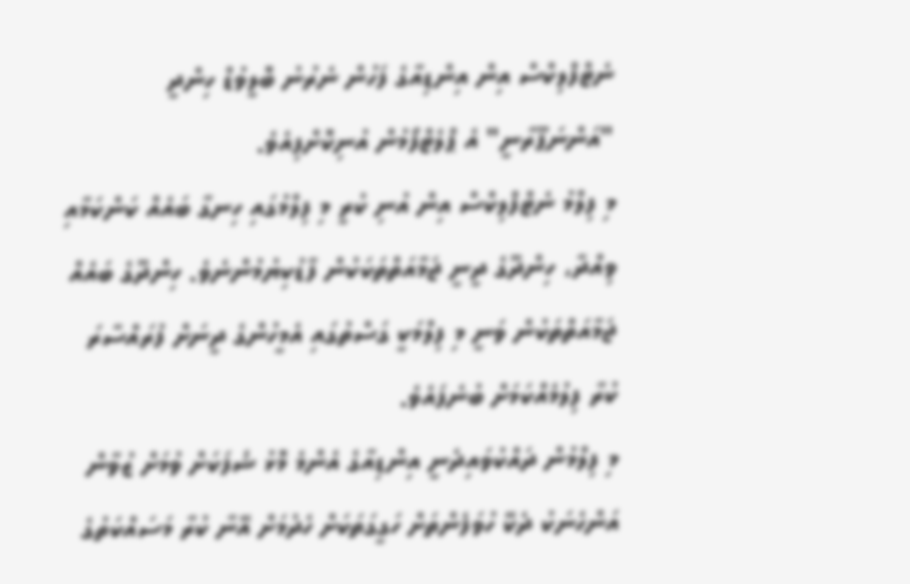ނެޓްފްލިކްސް އިން އިންޑިއާގެ ފަހުން ނެރުނު ބޮލީވުޑް ހިންދީ "އަންނަޕޫރާނީ" އެ ޕްލެޓްފޯމުން އުނިކޮށްފިއެވެ.
މި ފިލްމު ނެޓްފްލިކްސް އިން އުނި ކުރީ މި ފިލްމުގައި ހިނގާ ބައެއް ކަންކަމާއި ވިއްދާ، ހިންދޫގެ ދީނީ ޖަމާއަތްތަކަކުން ފާޑުކިޔުމުންނެވެ. ހިންދޫގެ ބައެއް ޖަމާއަތްތަކުން ވަނީ މި ފިލްމަކީ ގަސްތުގައި އެމީހުންގެ ދީނަށް ފުރައްސާރަ ކުރާ ފިލުމެއްކަމަށް ބުނެފައެވެ.
މި ފިލްމުން ދައްކުވައިދެނީ އިންޑިއާގެ އެންމެ މޮޅު ޝެފަކަށް ވުމަށް ޒުވާން އަންހެނަކު ދެކޭ ހުވަފެންތަށް ހަގީގަތަކަށް ހެދުމަށް އޭނާ ކުރާ މަސައްކަތުގެ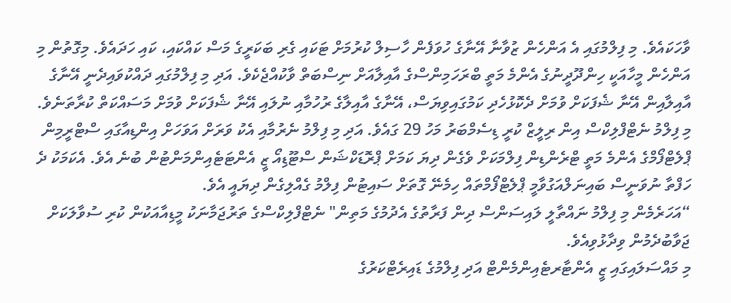ވާހަކައެވެ. މި ފިލްމުގައި އެ އަންހެން ޒުވާނާ އޭނާގެ ހުވަފެން ހާސިލް ކުރުމަށް ޓަކައި ގެރި ބަކަރީގެ މަސް ކައްކައި، ކައި ހަދައެވެ. މިގޮތުން މި އަންހެން މީހާއަކީ ހިންދޫދީނުގެ އެންމެ މަތީ ބްރަހަމިންސްގެ އާއިލާއަށް ނިސްބަތް ވާކުއްޖެކެވެ. އަދި މި ފިލްމުގައި ދައްކުވައިދެނީ އޭނާގެ އާއިލާއިން އޭނާ ޝެފަކަށް ވުމަށް ދެކޮޅުހެދި ކަމުގައިވިޔަސް، އޭނާގެ އާއިލާގެ ރުހުމާއި ނުލައި އޭނާ ޝެފަކަށް ވުމަށް މަސައްކަތް ކުރާތަނެވެ.
މި ފިލްމު ނެޓްފްލިކްސް އިން ރިލީޒް ކުރީ ޑިސެމްބަރު މަހު 29 ގައެވެ. އަދި މި ފިލްމު ނެރުމާއި އެކު ވަރަށް އަވަހަށް އިންޑިއާގައި ސްޓްރީމިން ޕްލެޓްފޯމްގެ އެންމެ މަތީ ޓްރެންޑިން ފިލްމަކަށް ވެގެން ދިޔަ ކަމަށް ޕްރޮޑަކްޝަން ސްޓޫޑިއޯ ޒީ އެންޓަޓެއިންމަންޓުން ބުނެ އެވެ. އެކަމަކު ދެ ހަފްތާ ނުވަނީސް ބައިނަލްއަގުވާމީ ޕްލެޓްފޯމްތައް ހިމެނޭ ގޮތަށް ސައިޓުން ފިލްމު ގެއްލިގެން ދިޔައީ އެވެ.
“އަހަރެމެން މި ފިލްމު ނައްތާލީ ލައިސަންސް ދިން ފަރާތުގެ އެދުމުގެ މަތިން" ނެޓްފްލިކްސްގެ ތަރުޖަމާނަކު މީޑިއާއަކުން ކުރި ސުވާލަކަށް ޖަވާބުދެމުން ވިދާޅުވިއެވެ.
މި މައްސަލައިގައި ޒީ އެންޓާރޓެއިންމެންޓް އަދި ފިލްމުގެ ޑައިރެޓްކަރުގެ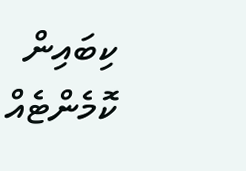ކިބައިން ކޮމެންޓެއް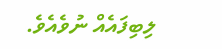ލިބިފައެއް ނުވެއެވެ.